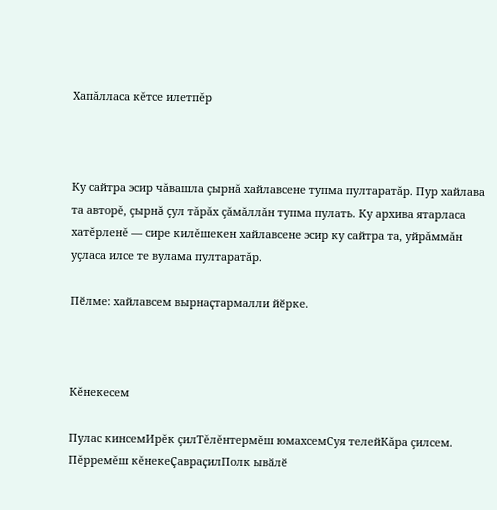Хапăлласа кĕтсе илетпĕр



Ку сайтра эсир чăвашла çырнă хайлавсене тупма пултаратăр. Пур хайлава та авторĕ, çырнă çул тăрăх çăмăллăн тупма пулать. Ку архива ятарласа хатĕрленĕ — сире килĕшекен хайлавсене эсир ку сайтра та, уйрăммăн уçласа илсе те вулама пултаратăр.

Пӗлме: хайлавсем вырнаҫтармалли йӗрке.



Кĕнекесем

Пулас кинсемИрĕк çилТĕлĕнтермĕш юмахсемСуя телейКăра çилсем. Пĕрремĕш кĕнекеҪавраҫилПолк ывӑлӗ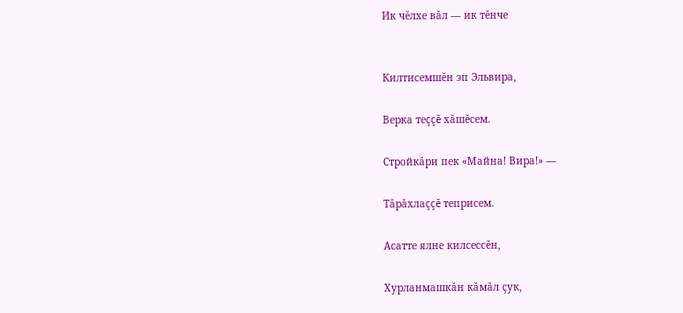Ик чĕлхе вăл — ик тĕнче


Килтисемшĕн эп Эльвира,

Верка теççĕ хăшĕсем.

Стройкăри пек «Майна! Вира!» —

Тăрăхлаççĕ теприсем.

Асатте ялне килсессĕн,

Хурланмашкăн кăмăл çук,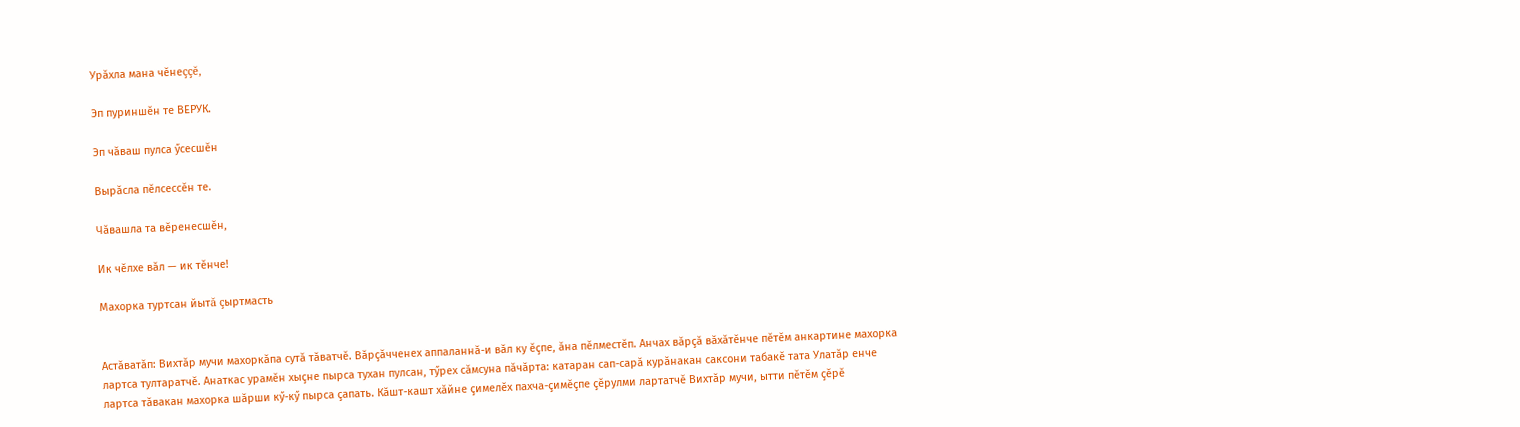Урăхла мана чĕнеççĕ,

Эп пуриншĕн те ВЕРУК.

Эп чăваш пулса ӳсесшĕн

Вырăсла пĕлсессĕн те.

Чăвашла та вĕренесшĕн,

Ик чĕлхе вăл — ик тĕнче!

Махорка туртсан йытă çыртмасть


Астăватăп: Вихтăр мучи махоркăпа сутă тăватчĕ. Вăрçăчченех аппаланнă-и вăл ку ĕçпе, ăна пĕлместĕп. Анчах вăрçă вăхăтĕнче пĕтĕм анкартине махорка лартса тултаратчĕ. Анаткас урамĕн хыçне пырса тухан пулсан, тӳрех сăмсуна пăчăрта: катаран сап-сарă курăнакан саксони табакĕ тата Улатăр енче лартса тăвакан махорка шăрши кӳ-кӳ пырса çапать. Кăшт-кашт хăйне çимелĕх пахча-çимĕçпе çĕрулми лартатчĕ Вихтăр мучи, ытти пĕтĕм çĕрĕ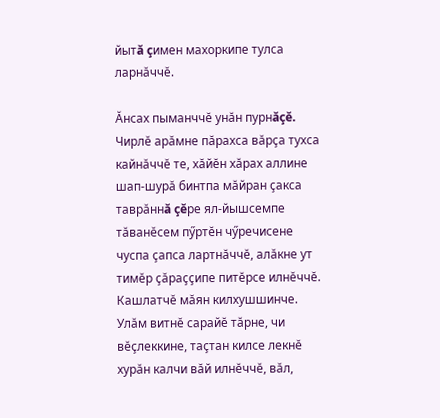йытă çимен махоркипе тулса ларнăччĕ.

Ăнсах пыманччĕ унăн пурнăçĕ. Чирлĕ арăмне пăрахса вăрçа тухса кайнăччĕ те, хăйĕн хăрах аллине шап-шурă бинтпа мăйран çакса таврăннă çĕре ял-йышсемпе тăванĕсем пӳртĕн чӳречисене чуспа çапса лартнăччĕ, алăкне ут тимĕр çăраççипе питĕрсе илнĕччĕ. Кашлатчĕ мăян килхушшинче. Улăм витнĕ сарайĕ тăрне, чи вĕçлеккине, таçтан килсе лекнĕ хурăн калчи вăй илнĕччĕ, вăл,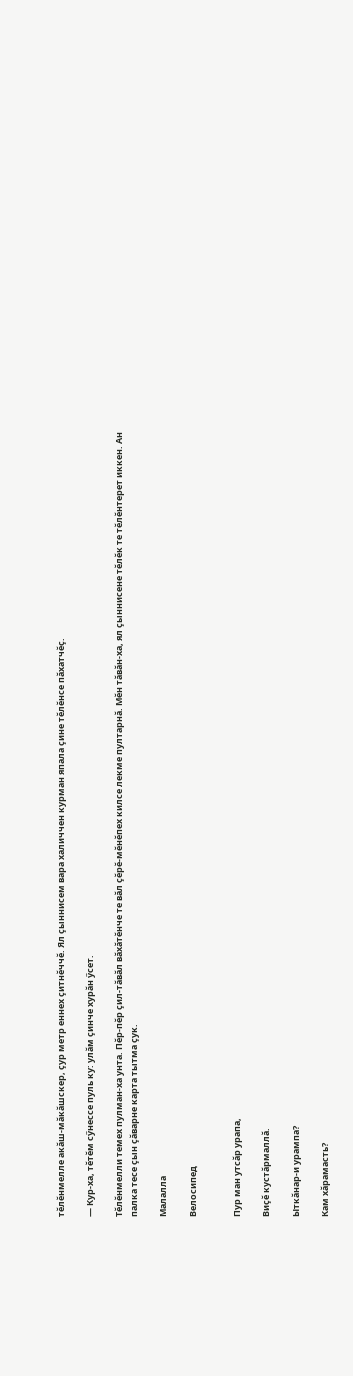тĕлĕнмелле акăш-мăкăшскер, çур метр еннех çитнĕччĕ. Ял çыннисем вара халиччен курман япала çине тĕлĕнсе пăхатчĕç.

— Кур-ха, тĕтĕм сӳнессе пуль ку: улăм çинче хурăн ӳсет.

Тĕлĕнмелли темех пулман-ха унта. Пĕр-пĕр çил-тăвăл вăхăтĕнче те вăл çĕрĕ-мĕнĕпех килсе лекме пултарнă. Мĕн тăвăн-ха, ял çыннисене тĕлĕк те тĕлĕнтерет иккен. Ан палка тесе çын çăварне карта тытма çук.

Малалла

Велосипед


Пур ман утсăр урапа,

Виçĕ кустăрмаллă.

Ыткăнар-и урампа?

Кам хăрамасть?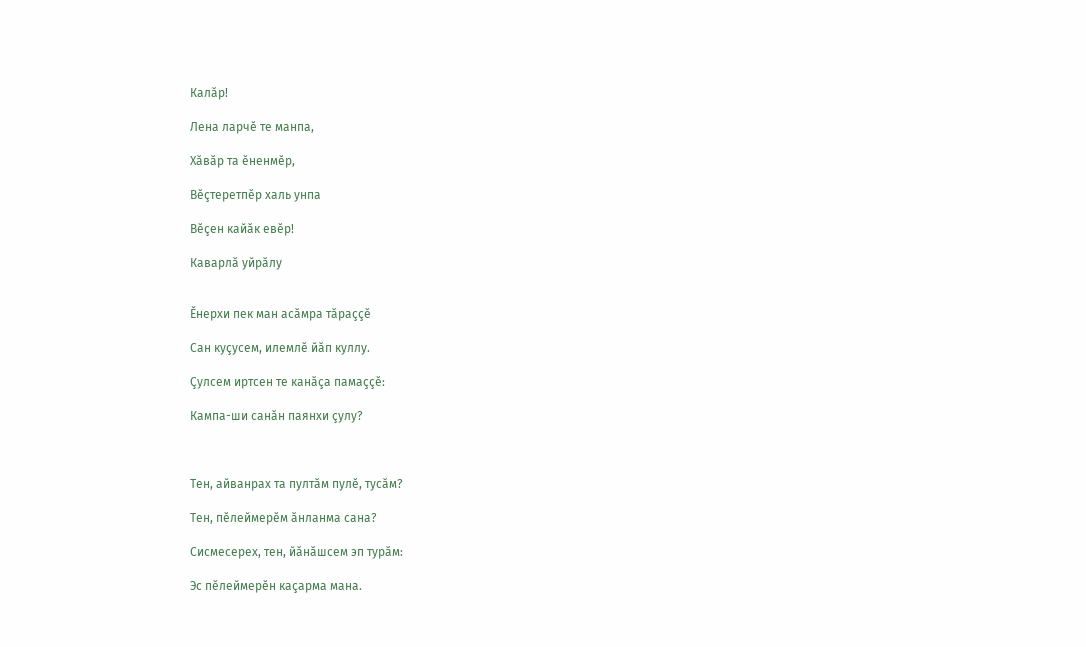Калăр!

Лена ларчĕ те манпа,

Хăвăр та ĕненмĕр,

Вĕçтеретпĕр халь унпа

Вĕçен кайăк евĕр!

Каварлă уйрăлу


Ĕнерхи пек ман асăмра тăраççĕ

Сан куçусем, илемлĕ йăп куллу.

Çулсем иртсен те канăçа памаççĕ:

Кампа-ши санăн паянхи çулу?



Тен, айванрах та пултăм пулĕ, тусăм?

Тен, пĕлеймерĕм ăнланма сана?

Сисмесерех, тен, йăнăшсем эп турăм:

Эс пĕлеймерĕн каçарма мана.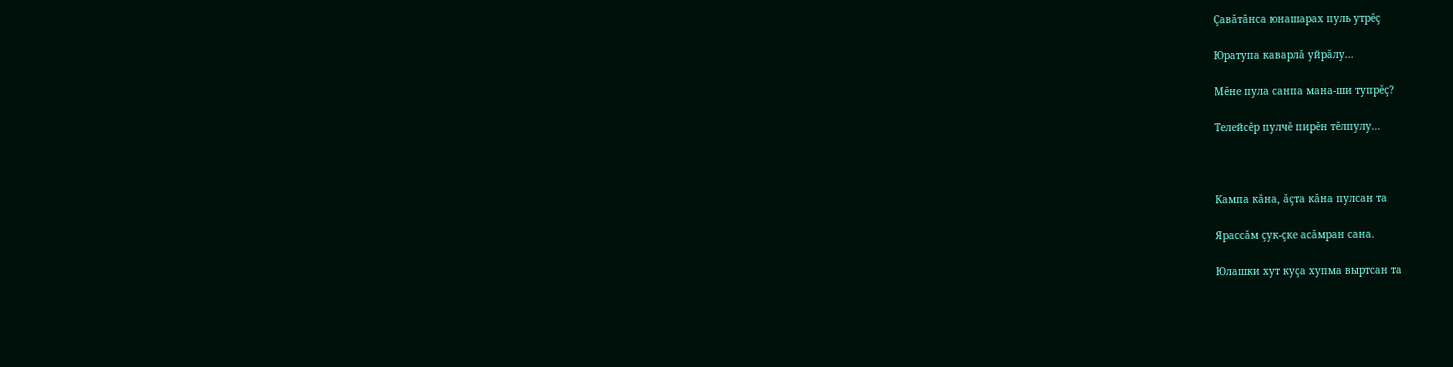Çавăтăнса юнашарах пуль утрĕç

Юратупа каварлă уйрăлу...

Мĕне пула санпа мана-ши тупрĕç?

Телейсĕр пулчĕ пирĕн тĕлпулу...



Кампа кăна, ăçта кăна пулсан та

Ярассăм çук-çке асăмран сана.

Юлашки хут куçа хупма выртсан та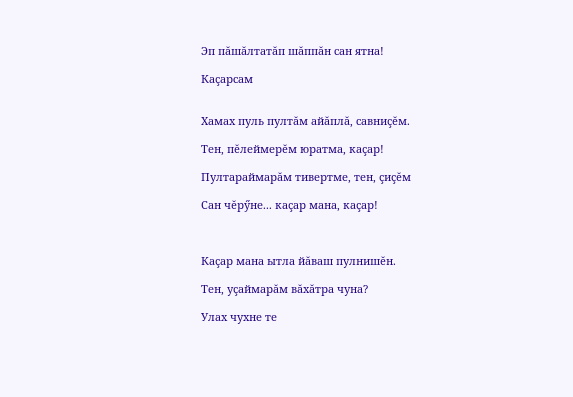Эп пăшăлтатăп шăппăн сан ятна!

Каçарсам


Хамах пуль пултăм айăплă, савниçĕм.

Тен, пĕлеймерĕм юратма, каçар!

Пултараймарăм тивертме, тен, çиçĕм

Сан чĕрӳне... каçар мана, каçар!



Каçар мана ытла йăваш пулнишĕн.

Тен, уçаймарăм вăхăтра чуна?

Улах чухне те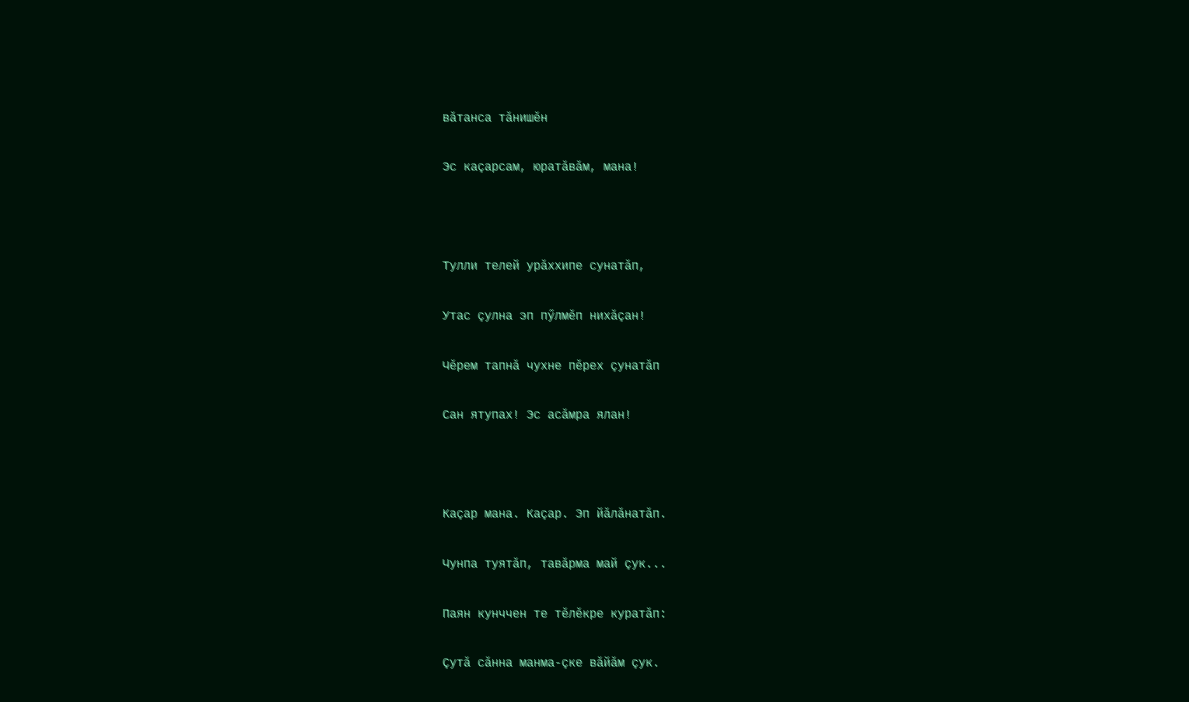вăтанса тăнишĕн

Эс каçарсам, юратăвăм, мана!



Тулли телей урăххипе сунатăп,

Утас çулна эп пӳлмĕп нихăçан!

Чĕрем тапнă чухне пĕрех çунатăп

Сан ятупах! Эс асăмра ялан!



Каçар мана. Каçар. Эп йăлăнатăп.

Чунпа туятăп, тавăрма май çук...

Паян кунччен те тĕлĕкре куратăп:

Çутă сăнна манма-çке вăйăм çук.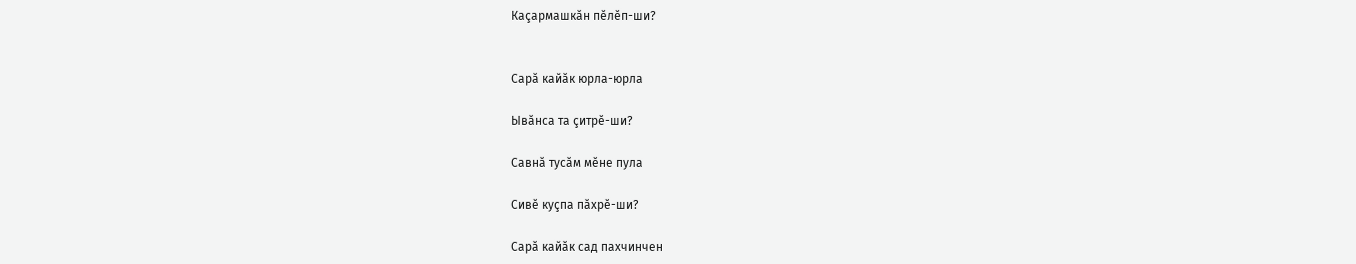Каçармашкăн пĕлĕп-ши?


Сарă кайăк юрла-юрла

Ывăнса та çитрĕ-ши?

Савнă тусăм мĕне пула

Сивĕ куçпа пăхрĕ-ши?

Сарă кайăк сад пахчинчен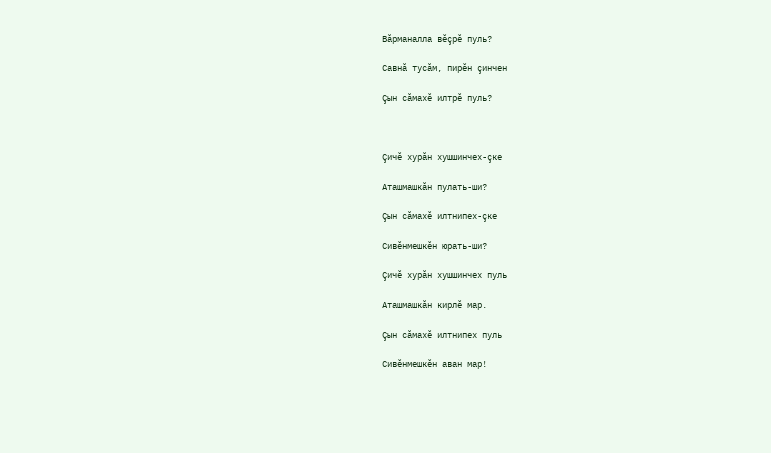Вăрманалла вĕçрĕ пуль?

Савнă тусăм, пирĕн çинчен

Çын сăмахĕ илтрĕ пуль?



Çичĕ хурăн хушшинчех-çке

Аташмашкăн пулать-ши?

Çын сăмахĕ илтнипех-çке

Сивĕнмешкĕн юрать-ши?

Çичĕ хурăн хушшинчех пуль

Аташмашкăн кирлĕ мар.

Çын сăмахĕ илтнипех пуль

Сивĕнмешкĕн аван мар!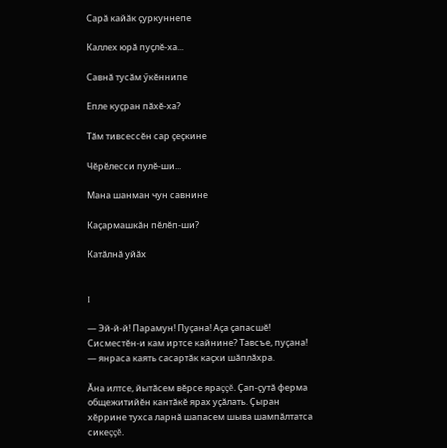Сарă кайăк çуркуннепе

Каллех юрă пуçлĕ-ха...

Савнă тусăм ӳкĕннипе

Епле куçран пăхĕ-ха?

Тăм тивсессĕн сар çеçкине

Чĕрĕлесси пулĕ-ши...

Мана шанман чун савнине

Каçармашкăн пĕлĕп-ши?

Катăлнă уйăх


I

— Эй-й-й! Парамун! Пуçана! Аçа çапасшĕ! Сисместĕн-и кам иртсе кайнине? Тавсъе, пуçана! — янраса каять сасартăк каçхи шăплăхра.

Ăна илтсе, йытăсем вĕрсе яраççĕ. Çап-çутă ферма общежитийĕн кантăкĕ ярах уçăлать. Çыран хĕррине тухса ларнă шапасем шыва шампăлтатса сикеççĕ.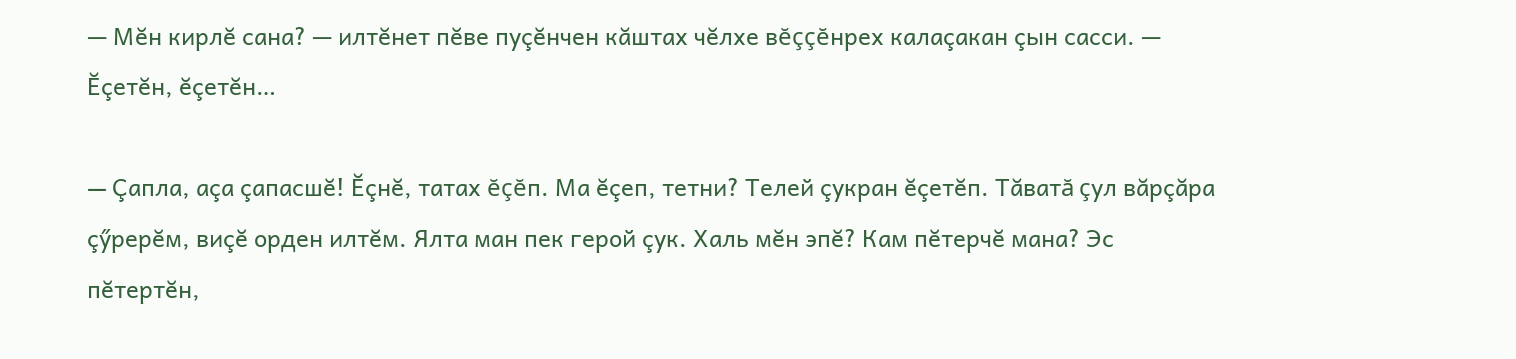— Мĕн кирлĕ сана? — илтĕнет пĕве пуçĕнчен кăштах чĕлхе вĕççĕнрех калаçакан çын сасси. — Ĕçетĕн, ĕçетĕн…

— Çапла, аçа çапасшĕ! Ĕçнĕ, татах ĕçĕп. Ма ĕçеп, тетни? Телей çукран ĕçетĕп. Тăватă çул вăрçăра çӳрерĕм, виçĕ орден илтĕм. Ялта ман пек герой çук. Халь мĕн эпĕ? Кам пĕтерчĕ мана? Эс пĕтертĕн,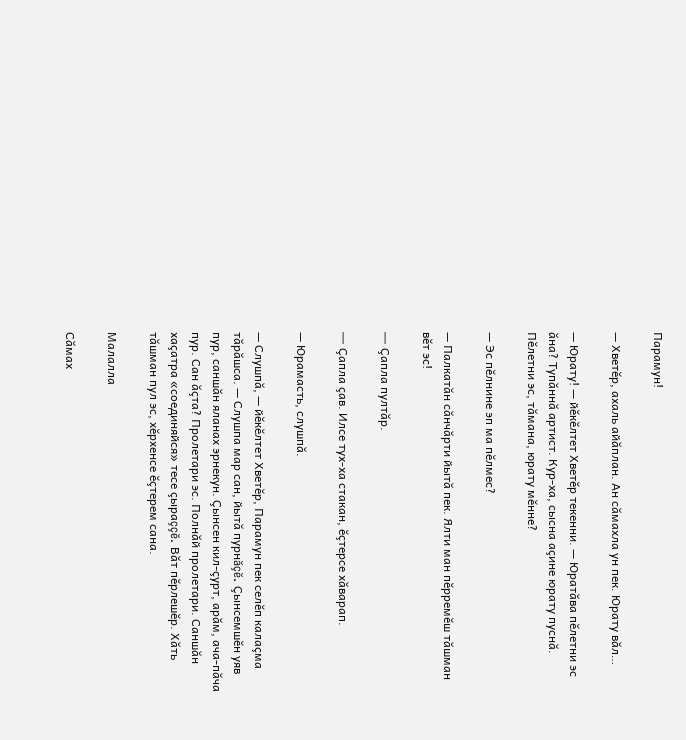Парамун!

— Хветĕр, ахаль айăплан. Ан сăмахла ун пек. Юрату вăл…

— Юрату! — йĕкĕлтет Хветĕр текенни. — Юратăва пĕлетни эс ăна? Тупăннă артист. Кур-ха, сысна аçине юрату пуснă. Пĕлетни эс, тăмана, юрату мĕнне?

— Эс пĕлнине эп ма пĕлмес?

— Палкатăн сăнчăрти йытă пек. Ялти ман пĕрремĕш тăшман вĕт эс!

— Çапла пултăр.

— Çапла çав. Илсе тух-ха стакан, ĕçтерсе хăварап.

— Юрамасть, слушпă.

— Слушпă, — йĕкĕлтет Хветĕр, Парамун пек селĕп калаçма тăрăшса. — Слушпа мар сан, йытă пурнăçĕ. Çынсемшĕн уяв пур, саншăн яланах эрнекун. Çынсен кил-çурт, арăм, ача-пăча пур. Сан ăçта? Пролетари эс. Полнăй пролетари. Саншăн хаçатра «соединяйся» тесе çыраççĕ. Вăт пĕрлешĕр. Хăть тăшман пул эс, хĕрхенсе ĕçтерем сана.

Малалла

Сăмах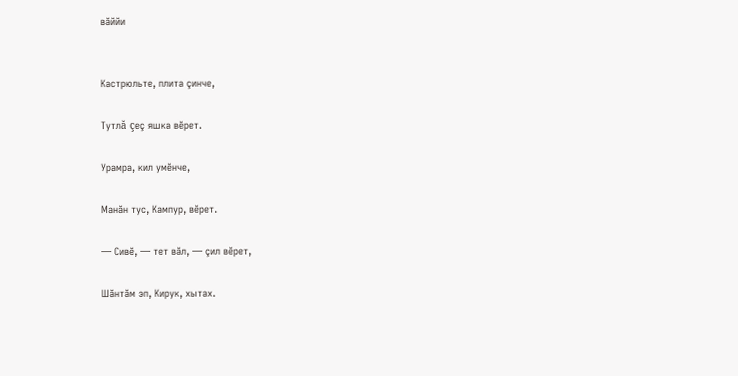вăййи


Кастрюльте, плита çинче,

Тутлă çеç яшка вĕрет.

Урамра, кил умĕнче,

Манăн тус, Кампур, вĕрет.

— Сивĕ, — тет вăл, — çил вĕрет,

Шăнтăм эп, Кирук, хытах.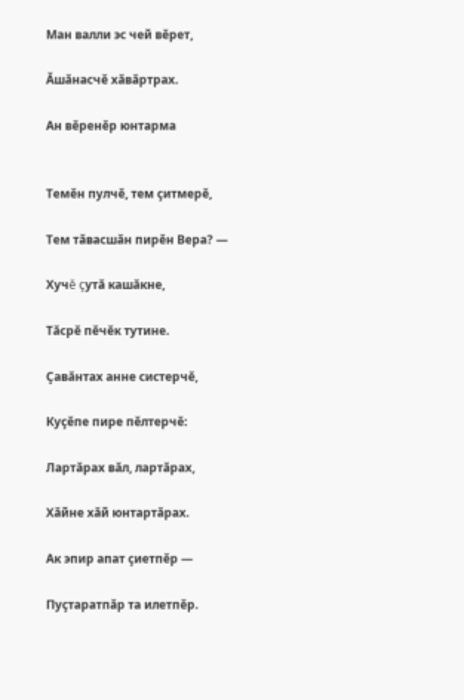Ман валли эс чей вĕрет,

Ăшăнасчĕ хăвăртрах.

Ан вĕренĕр юнтарма


Темĕн пулчĕ, тем çитмерĕ,

Тем тăвасшăн пирĕн Вера? —

Хучĕ çутă кашăкне,

Тăсрĕ пĕчĕк тутине.

Çавăнтах анне систерчĕ,

Куçĕпе пире пĕлтерчĕ:

Лартăрах вăл, лартăрах,

Хăйне хăй юнтартăрах.

Ак эпир апат çиетпĕр —

Пуçтаратпăр та илетпĕр.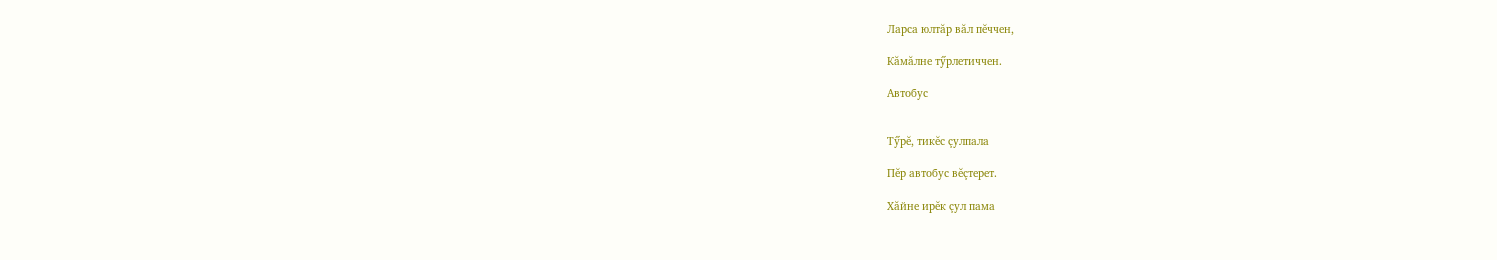Ларса юлтăр вăл пĕччен,

Кăмăлне тӳрлетиччен.

Автобус


Тӳрĕ, тикĕс çулпала

Пĕр автобус вĕçтерет.

Хăйне ирĕк çул пама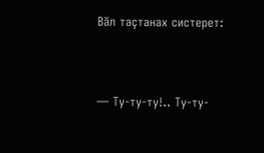Вăл таçтанах систерет:



— Ту-ту-ту!.. Ту-ту-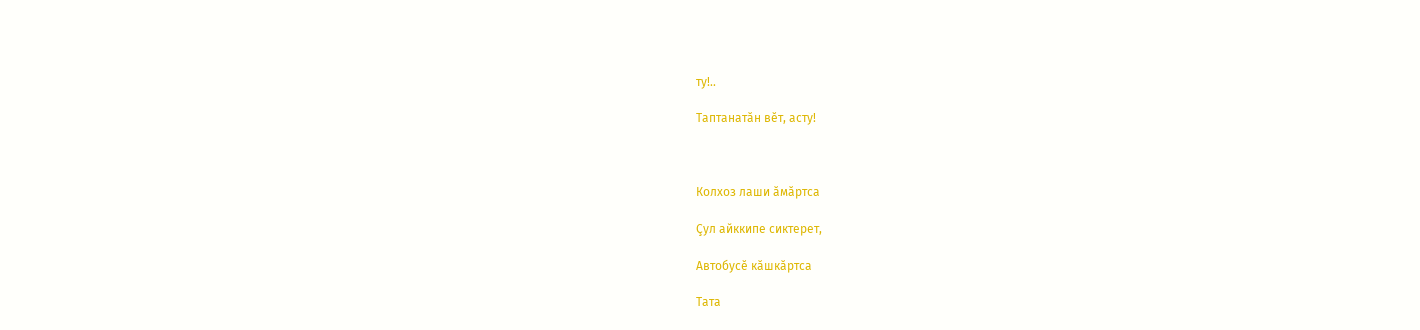ту!..

Таптанатăн вĕт, асту!



Колхоз лаши ăмăртса

Çул айккипе сиктерет,

Автобусĕ кăшкăртса

Тата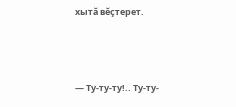хытă вĕçтерет.



— Ту-ту-ту!.. Ту-ту-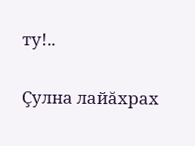ту!..

Çулна лайăхрах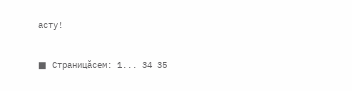асту!

■ Страницăсем: 1... 34 35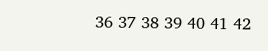36 37 38 39 40 41 42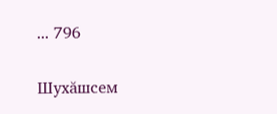... 796

Шухăшсем